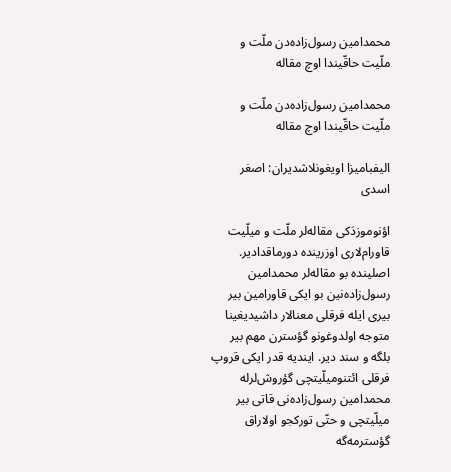محمدامین رسول‌زاده‌دن ملّت و ملّیت حاقّیندا اوچ مقاله

محمدامین رسول‌زاده‌دن ملّت و ملّیت حاقّیندا اوچ مقاله

الیفبامیزا اویغونلاشدیران: اصغر اسدی

اؤنوموزدَکی مقاله‌‌لر ملّت و میلّیت قاورام‌‌لاری اوزرینده دورماقدادیر. اصلینده بو مقاله‌‌لر محمدامین رسول‌‌زاده‌‌نین بو ایکی قاورامین بیر بیری ایله فرقلی معنالار داشیدیغینا متوجه اولدوغونو گؤسترن مهم بیر بلگه و سند دیر. ایندیه قدر ایکی قروپ فرقلی ائتنومیلّیتچی گؤروش‌‌لرله محمدامین رسول‌‌زاده‌‌نی قاتی بیر میلّیتچی و حتّی تورکجو اولاراق گؤسترمه‌‌گه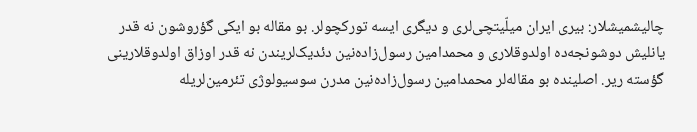چالیشمیشلار: بیری ایران میلّیتچی‌‌لری و دیگری ایسه تورکچولر. بو مقاله بو ایکی گؤروشون نه قدر یانلیش دوشونجه‌‌ده اولدوقلاری و محمدامین رسول‌زاده‌‌نین دئدیک‌‌لریندن نه قدر اوزاق اولدوقلارینی گؤسته ریر. اصلینده بو مقاله‌‌لر محمدامین رسول‌‌زاده‌‌نین مدرن سوسیولوژی تئرمین‌‌لریله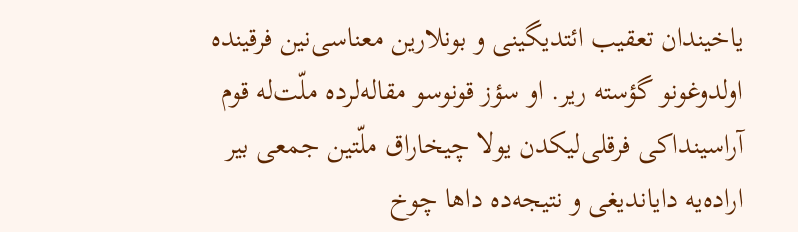یاخیندان تعقیب ائتدیگینی و بونلارین معناسی‌نین فرقینده اولدوغونو گؤسته ریر. او سؤز قونوسو مقاله‌‌لرده ملّت‌‌له قوم آراسینداکی فرقلی‌‌لیکدن یولا چیخاراق ملّتین جمعی بیر اراده‌‌یه دایاندیغی و نتیجه‌‌ده داها چوخ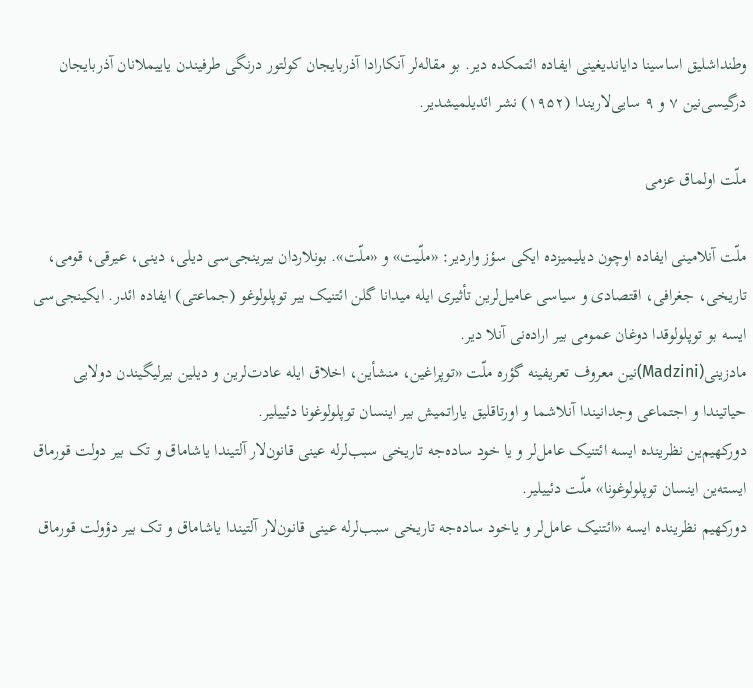وطنداشلیق اساسینا دایاندیغینی ایفاده ائتمکده‌‌ دیر. بو مقاله‌‌لر آنکارادا آذربایجان کولتور درنگی طرفیندن یاییملانان آذربایجان درگیسی‌نین ۷ و ۹ سایی‌لاریندا (۱۹۵۲) نشر ائدیلمیشدیر.

ملّت اولماق عزمی

ملّت آنلامینی ایفاده اوچون دیلیمیزده ایکی سؤز واردیر: «ملّیت» و «ملّت». بونلاردان بیرینجی‌‌سی دیلی، دینی، عیرقی، قومی، تاریخی، جغرافی، اقتصادی و سیاسی عامیل‌‌لرین تأثیری ایله میدانا گلن ائتنیک بیر توپلولوغو (جماعتی) ایفاده ائدر. ایکینجی‌سی ایسه بو توپلولوقدا دوغان عمومی بیر اراده‌‌نی آنلا دیر.
مادزینی(Madzini)نین معروف تعریفینه گؤره ملّت «توپراغین، منشأین، اخلاق ایله عادت‌‌لرین و دیلین بیرلیگیندن دولایی حیاتیندا و اجتماعی وجدانیندا آنلاشما و اورتاقلیق یاراتمیش بیر اینسان توپلولوغونا دئییلیر.
دورکهیم‌‌ین نظرینده ایسه ائتنیک عامل‌‌لر و یا خود ساده‌‌جه تاریخی سبب‌‌لرله عینی قانون‌‌لار آلتیندا یاشاماق و تک بیر دولت قورماق ایسته‌‌ین اینسان توپلولوغونا» ملّت دئییلیر.
دورکهیم نظرینده ایسه «ائتنیک عامل‌‌لر و یاخود ساده‌‌جه تاریخی سبب‌‌لرله عینی قانون‌‌لار آلتیندا یاشاماق و تک بیر دؤولت قورماق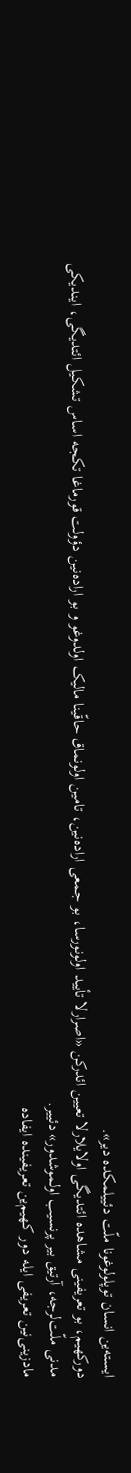ایسته‌‌ین انسان توپلولوغونا ملّت دئییلمکده‌‌ دیر».
دورکهیم، بو تعریفینی مشاهده ائتدیگی اولایلارلا تعیین ائدرکن «اصرارلا تأیید اولونورسا، بو جمعی اراده‌‌نین، تامین اولونماق حاقّینا مالیک اولدوغو و بو اراده‌‌نین دؤولت قورماغا تکجه اساس تشکیل ائتدیگی، ایندیکی مدنی ملّت‌‌لرجه، آرتیق بیر پرنسیب اولموشدور» دئییر.
مادزینی‌‌نین تعریفی ایله دور کهیم‌‌ین تعریفینده ایفاده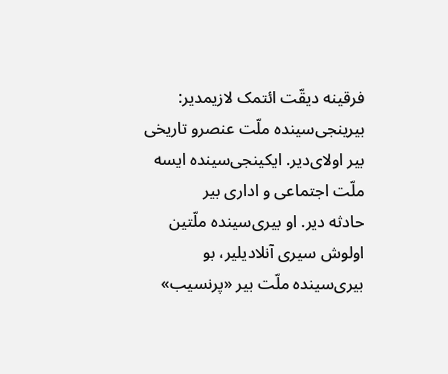فرقینه دیقّت ائتمک لازیمدیر: بیرینجی‌‌سینده ملّت عنصرو تاریخی بیر اولای‌‌دیر. ایکینجی‌‌سینده ایسه ملّت اجتماعی و اداری بیر حادثه ‌‌دیر. او بیری‌‌سینده ملّتین اولوش سیری آنلادیلیر، بو بیری‌‌سینده ملّت بیر «پرنسیب»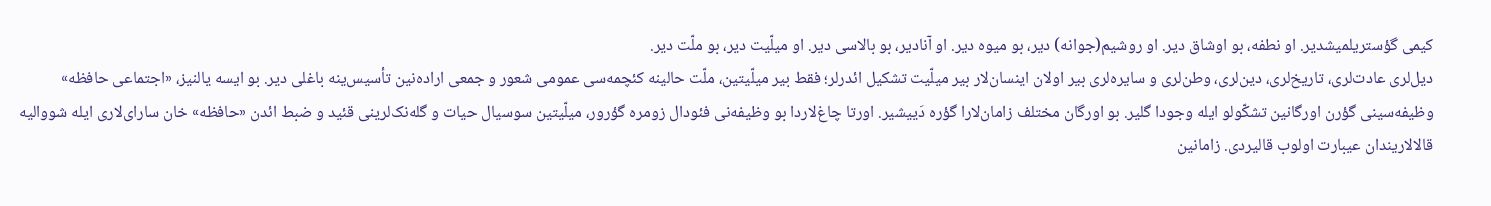کیمی گؤستریلمیشدیر. او نطفه، بو اوشاق دیر. او روشیم(جوانه) دیر، بو میوه‌‌ دیر. او آنادیر، بو بالاسی ‌‌دیر. او میلّیت‌‌ دیر، بو ملّت ‌‌دیر.
دیل‌‌لری عادت‌‌لری، تاریخ‌‌لری، دین‌‌لری، وطن‌‌لری و سایره‌‌لری بیر اولان اینسان‌‌لار بیر میلّیت تشکیل ائدرلر؛ فقط بیر میلّیتین، ملّت حالینه کئچمه‌‌سی عمومی شعور و جمعی اراده‌‌نین تأسیس‌ینه باغلی ‌‌دیر. بو ایسه یالنیز، «اجتماعی حافظه» وظیفه‌‌سینی گؤرن اورگانین تشکّولو ایله وجودا گلیر. بو اورگان مختلف زامان‌‌لارا گؤره دَییشیر. اورتا چاغ‌‌لاردا بو وظیفه‌‌نی فئودال زومره گؤرور، میلّیتین سوسیال حیات و گله‌‌نک‌‌لرینی قئید و ضبط ائدن «حافظه» خان سارای‌‌لاری ایله شووالیه قالالاریندان عیبارت اولوب قالیردی. زامانین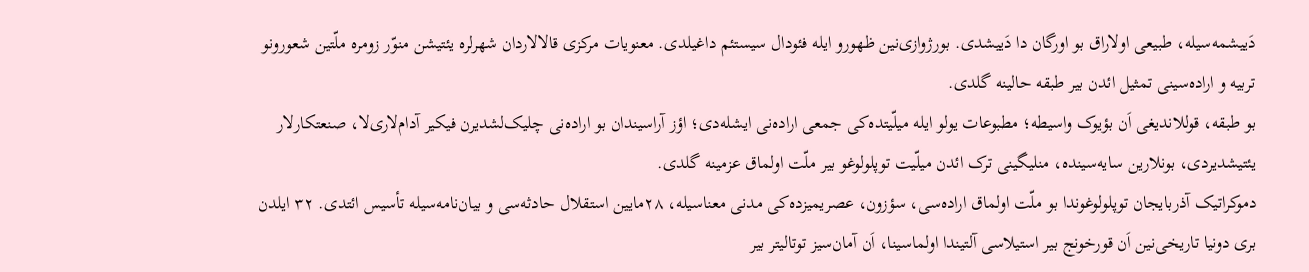دَییشمه‌‌سیله، طبیعی اولاراق بو اورگان دا دَییشدی. بورژوازی‌‌نین ظهورو ایله فئودال سیستئم داغیلدی. معنویات مرکزی قالالاردان شهرلره یئتیشن منوّر زومره ملّتین شعورونو تربیه و اراده‌‌سینی تمثیل ائدن بیر طبقه حالینه گلدی.
بو طبقه، قوللاندیغی اَن بؤیوک واسیطه؛ مطبوعات یولو ایله میلّیتده‌‌کی جمعی اراده‌‌نی ایشله‌‌دی؛ اؤز آراسیندان بو اراده‌‌نی چلیک‌‌لشدیرن فیکیر آدام‌‌لاری‌‌لا، صنعتکارلار یئتیشدیردی، بونلارین سایه‌‌سینده، منلیگینی ترک ائدن میلّیت توپلولوغو بیر ملّت اولماق عزمینه گلدی.
دموکراتیک آذربایجان توپلولوغوندا بو ملّت اولماق اراده‌‌سی، سؤزون، عصریمیزده‌‌کی مدنی معناسیله، ۲۸مایین استقلال حادثه‌سی و بیان‌‌نامه‌‌سیله تأسیس ائتدی. ۳۲ ایلدن بری دونیا تاریخی‌‌نین اَن قورخونج بیر استیلاسی آلتیندا اولماسینا، اَن آمان‌‌سیز توتالیتر بیر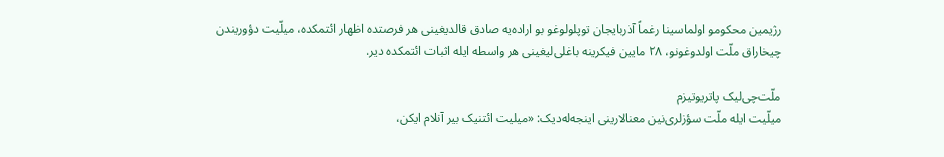رژیمین محکومو اولماسینا رغماً آذربایجان توپلولوغو بو اراده‌‌یه صادق قالدیغینی هر فرصتده اظهار ائتمکده، میلّیت دؤوریندن چیخاراق ملّت اولدوغونو، ۲۸ مایین فیکرینه باغلی‌‌لیغینی هر واسطه ایله اثبات ائتمکده‌‌ دیر.

ملّت‌‌چی‌‌لیک پاتریوتیزم
میلّیت ایله ملّت سؤزلری‌‌نین معنالارینی اینجه‌‌له‌‌دیک: «میلیت ائتنیک بیر آنلام ایکن،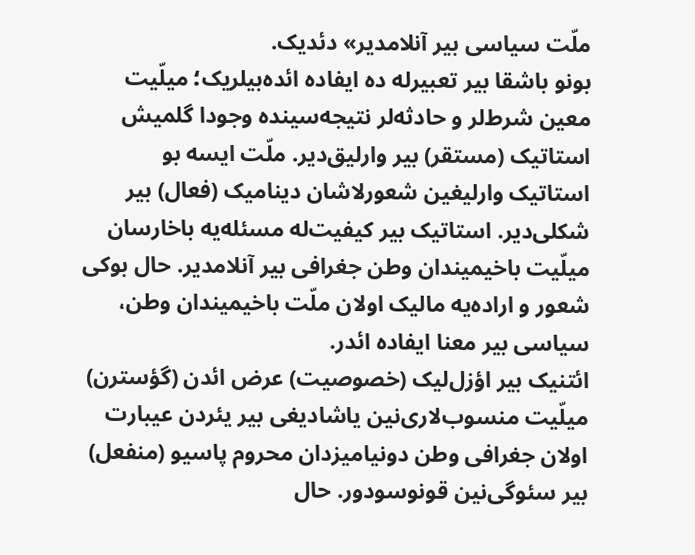ملّت سیاسی بیر آنلامدیر» دئدیک.
بونو باشقا بیر تعبیرله ده ایفاده ائده‌‌بیلریک؛ میلّیت معین شرط‌‌لر و حادثه‌‌لر نتیجه‌‌سینده وجودا گلمیش استاتیک (مستقر) بیر وارلیق‌‌دیر. ملّت ایسه بو استاتیک وارلیغین شعورلاشان دینامیک (فعال) بیر شکلی‌‌دیر. استاتیک بیر کیفیت‌‌له مسئله‌‌یه باخارسان میلّیت باخیمیندان وطن جغرافی بیر آنلامدیر. حال بوکی شعور و اراده‌‌یه مالیک اولان ملّت باخیمیندان وطن، سیاسی بیر معنا ایفاده ائدر.
ائتنیک بیر اؤزل‌‌لیک (خصوصیت) عرض ائدن (گؤسترن) میلّیت منسوب‌‌لاری‌‌نین یاشادیغی بیر یئردن عیبارت اولان جغرافی وطن دونیامیزدان محروم پاسیو (منفعل) بیر سئوگی‌‌نین قونوسودور. حال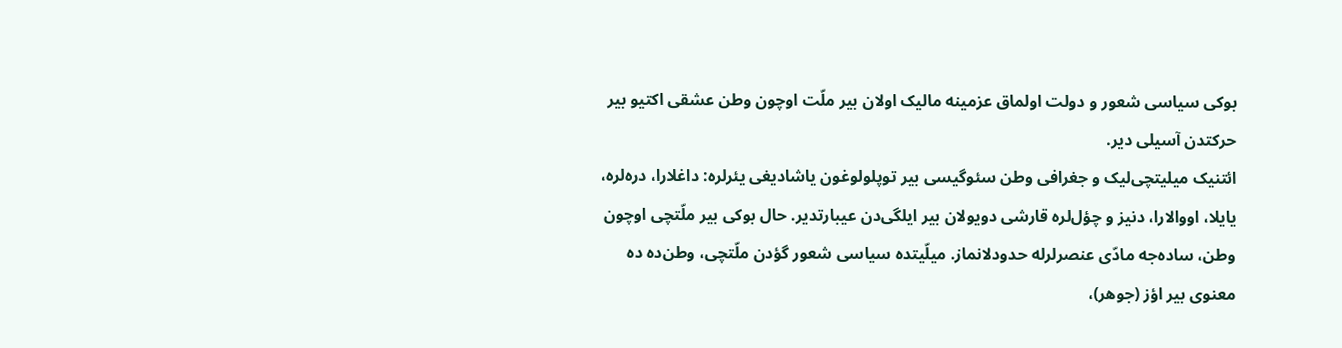بوکی سیاسی شعور و دولت اولماق عزمینه مالیک اولان بیر ملّت اوچون وطن عشقی اکتیو بیر حرکتدن آسیلی دیر.
ائتنیک میلیتچی‌‌لیک و جغرافی وطن سئوگیسی بیر توپلولوغون یاشادیغی یئرلره: داغلارا، دره‌‌لره، یایلا، اووالارا، دنیز و چؤل‌‌لره قارشی دویولان بیر ایلگی‌‌دن عیبارتدیر. حال بوکی بیر ملّتچی اوچون وطن، ساده‌‌جه مادّی عنصرلرله حدودلانماز. میلّیتده سیاسی شعور گؤدن ملّتچی، وطن‌‌ده ده معنوی بیر اؤز (جوهر)،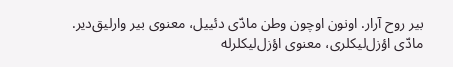بیر روح آرار. اونون اوچون وطن مادّی دئییل، معنوی بیر وارلیق‌‌دیر.
مادّی اؤزل‌‌لیکلری، معنوی اؤزل‌‌لیکلرله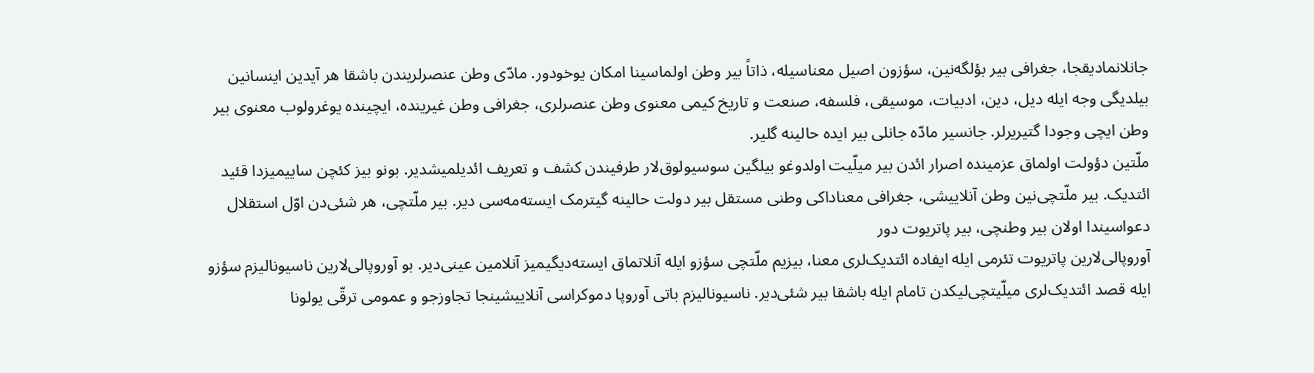جانلانمادیقجا، جغرافی بیر بؤلگه‌‌نین، سؤزون اصیل معناسیله، ذاتاً بیر وطن اولماسینا امکان یوخودور. مادّی وطن عنصرلریندن باشقا هر آیدین اینسانین بیلدیگی وجه ایله دیل، دین، ادبیات، موسیقی، فلسفه، صنعت و تاریخ کیمی معنوی وطن عنصرلری، جغرافی وطن غیرینده، ایچینده یوغرولوب معنوی بیر وطن ایچی وجودا گتیریرلر. جانسیر مادّه جانلی بیر ایده حالینه گلیر.
ملّتین دؤولت اولماق عزمینده اصرار ائدن بیر میلّیت اولدوغو بیلگین سوسیولوق‌‌لار طرفیندن کشف و تعریف ائدیلمیشدیر. بونو بیز کئچن ساییمیزدا قئید ائتدیک. بیر ملّتچی‌‌نین وطن آنلاییشی، جغرافی معناداکی وطنی مستقل بیر دولت حالینه گیترمک ایسته‌‌مه‌‌سی‌‌ دیر. بیر ملّتچی، هر شئی‌‌دن اوّل استقلال دعواسیندا اولان بیر وطنچی، بیر پاتریوت دور
آوروپالی‌‌لارین پاتریوت تئرمی ایله ایفاده ائتدیک‌‌لری معنا، بیزیم ملّتچی سؤزو ایله آنلاتماق ایسته‌‌دیگیمیز آنلامین عینی‌‌دیر. بو آوروپالی‌‌لارین ناسیونالیزم سؤزو ایله قصد ائتدیک‌‌لری میلّیتچی‌‌لیکدن تامام ایله باشقا بیر شئی‌‌دیر. ناسیونالیزم باتی آوروپا دموکراسی آنلاییشینجا تجاوزجو و عمومی ترقّی یولونا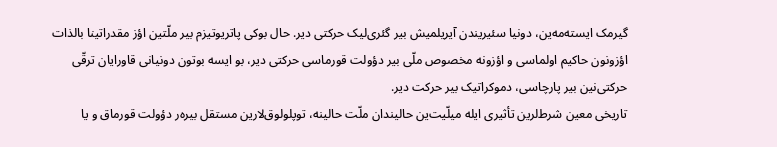گیرمک ایسته‌‌مه‌‌ین، دونیا سئیریندن آیریلمیش بیر گئری‌‌لیک حرکتی‌‌ دیر. حال بوکی پاتریوتیزم بیر ملّتین اؤز مقدراتینا بالذات اؤزونون حاکیم اولماسی و اؤزونه مخصوص ملّی بیر دؤولت قورماسی حرکتی ‌‌دیر، بو ایسه بوتون دونیانی قاورایان ترقّی حرکتی‌‌نین بیر پارچاسی، دموکراتیک بیر حرکت دیر.
تاریخی معین شرط‌‌لرین تأثیری ایله میلّیت‌‌ین حالیندان ملّت حالینه، توپلولوق‌‌لارین مستقل بیره‌‌ر دؤولت قورماق و یا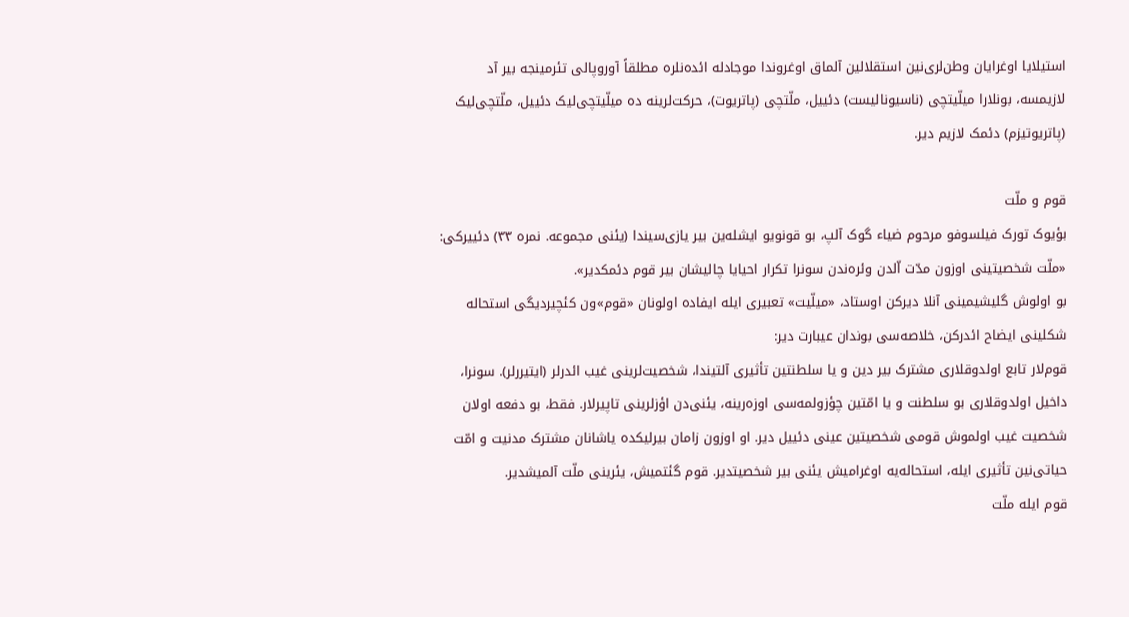استیلایا اوغرایان وطن‌‌لری‌‌نین استقلالین آلماق اوغروندا موجادله ائده‌‌نلره مطلقاً آوروپالی تئرمینجه بیر آد لازیمسه، بونلارا میلّیتچی (ناسیونالیست) دئییل، ملّتچی (پاتریوت)، حرکت‌‌لرینه ده میلّیتچی‌‌لیک دئییل، ملّتچی‌‌لیک (پاتریوتیزم) دئمک لازیم ‌‌دیر.

قوم و ملّت
بؤیوک تورک فیلسوفو مرحوم ضیاء گوک آلپ، بو قونویو ایشله‌‌ین بیر یازی‌‌سیندا (یئنی مجموعه. نمره ۳۳) دئییرکی: «ملّت شخصیتینی اوزون مدّت اّلدن وئره‌‌ندن سونرا تکرار احیایا چالیشان بیر قوم دئمکدیر».
بو اولوش گلیشیمینی آنلا دیرکن اوستاد، «میلّیت» تعبیری ایله ایفاده اولونان «قوم»ون کئچیردیگی استحاله شکلینی ایضاح ائدرکن، خلاصه‌‌سی بوندان عیبارت دیر:
قوم‌‌لار تابع اولدوقلاری مشترک بیر دین و یا سلطنتین تأثیری آلتیندا، شخصیت‌‌لرینی غیب ائدرلر (ایتیررلر). سونرا، داخیل اولدوقلاری بو سلطنت و یا امّتین چؤزولمه‌‌سی اوزه‌‌رینه، یئنی‌‌دن اؤزلرینی تاپیرلار. فقط، بو دفعه اولان شخصیت غیب اولموش قومی شخصیتین عینی دئییل دیر. او اوزون زامان بیرلیکده یاشانان مشترک مدنیت و امّت حیاتی‌‌نین تأثیری ایله، استحاله‌‌یه اوغرامیش یئنی بیر شخصیتدیر. قوم گئتمیش، یئرینی ملّت آلمیشدیر.
قوم ایله ملّت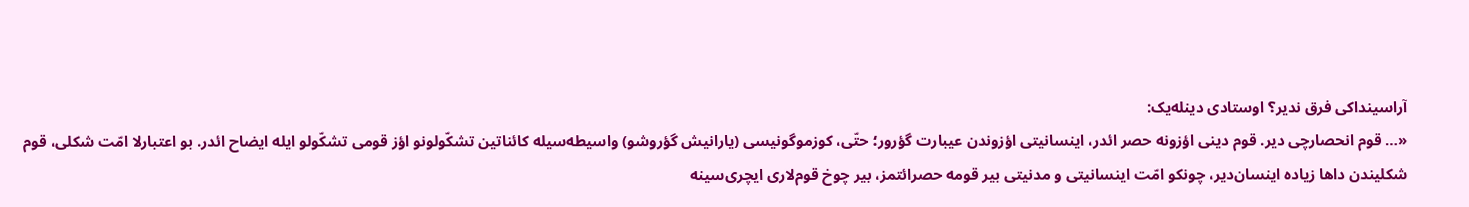آراسینداکی فرق ندیر؟ اوستادی دینله‌‌یک:
«… قوم انحصارچی ‌‌دیر. قوم دینی اؤزونه حصر ائدر، اینسانیتی اؤزوندن عیبارت گؤرور؛ حتّی، کوزموگونیسی (یارانیش گؤروشو) واسیطه‌‌سیله کائناتین تشکّولونو اؤز قومی تشکّولو ایله ایضاح ائدر. بو اعتبارلا امّت شکلی، قوم شکلیندن داها زیاده اینسان‌‌دیر، چونکو امّت اینسانیتی و مدنیتی بیر قومه حصرائتمز، بیر چوخ قوم‌‌لاری ایچری‌‌سینه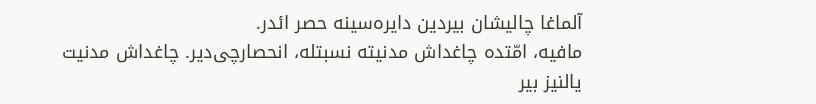آلماغا چالیشان بیردین دایره‌سینه حصر ائدر.
مافیه، امّتده چاغداش مدنیته نسبتله، انحصارچی‌‌دیر. چاغداش مدنیت یالنیز بیر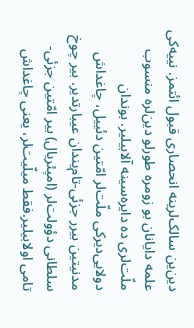دین‌‌ین سالک‌‌لرینه انحصاری قبول ائتمز. نییه‌‌کی علمه دایانان بو زومره طورلو دین‌‌لره منسوب ملّت‌‌لری ده دایره‌‌سینه آلابیلیر. بوندان دولایی‌‌دیرکی ملّت‌‌لر امّتین دئییل، چاغداش مدنیتین بیر‌‌ر جزئی-تام‌‌یندان عیبارتدیر. بیر چوخ سلطانی دؤولت‌‌لر (امپئریال) بیر امّتین جزئی-تامی اولابیلیر.فقط میلّیت‌‌لر، یعنی چاغداش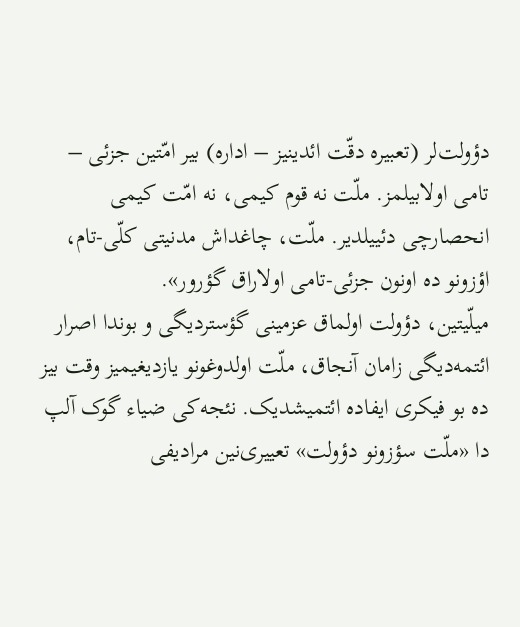دؤولت‌‌لر (تعبیره دقّت ائدینیز – اداره) بیر امّتین جزئی – تامی اولابیلمز. ملّت نه قوم کیمی، نه امّت کیمی انحصارچی دئییلدیر. ملّت، چاغداش مدنیتی کلّی-تام، اؤزونو ده اونون جزئی-تامی اولاراق گؤرور».
میلّیتین، دؤولت اولماق عزمینی گؤستردیگی و بوندا اصرار ائتمه‌‌دیگی زامان آنجاق، ملّت اولدوغونو یازدیغیمیز وقت بیز ده بو فیکری ایفاده ائتمیشدیک. نئجه‌‌کی ضیاء گوک آلپ دا «ملّت سؤزونو دؤولت» تعییری‌‌نین مرادیفی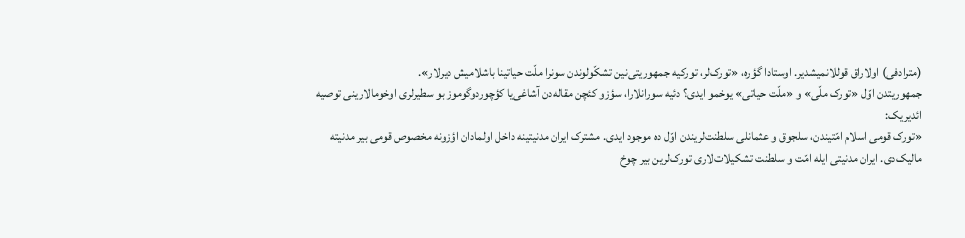(مترادفی) اولاراق قوللانمیشدیر. اوستادا گؤره، «تورک‌‌لر، تورکیه جمهوریتی‌‌نین تشکّولوندن سونرا ملّت حیاتینا باشلامیش دیرلار».
جمهوریتدن اوّل «تورک ملّی» و «ملّت حیاتی» یوخمو ایدی؟ دئیه سورانلارا، سؤزو کئچن مقاله‌‌دن آشاغی‌‌یا کؤچوردوگوموز بو سطیرلری اوخومالارینی توصیه ائدیریک:
«تورک قومی اسلام امّتیندن، سلجوق و عثمانلی سلطنت‌‌لریندن اوّل ده موجود ایدی. مشترک ایران مدنیتینه داخل اولمادان اؤزونه مخصوص قومی بیر مدنیته مالیک‌‌دی. ایران مدنیتی ایله امّت و سلطنت تشکیلات‌‌لاری تورک‌‌لرین بیر چوخ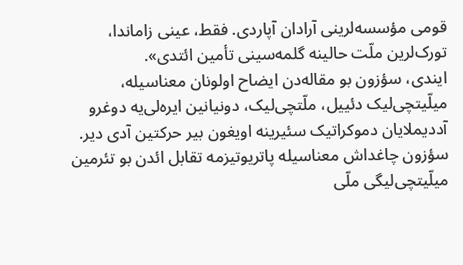قومی مؤسسه‌‌لرینی آرادان آپاردی. فقط‌‌، عینی زاماندا‌‌، تورک‌‌لرین ملّت حالینه گلمه‌‌سینی تأمین ائتدی».
ایندی، سؤزون بو مقاله‌‌دن ایضاح اولونان معناسیله‌‌، میلّیتچی‌‌لیک دئییل، ملّتچی‌‌لیک، دونیانین ایره‌‌لی‌‌یه دوغرو آددیملایان دموکراتیک سئیرینه اویغون بیر حرکتین آدی ‌‌دیر. سؤزون چاغداش معناسیله پاتریوتیزمه تقابل ائدن بو تئرمین میلّیتچی‌‌لیگی ملّی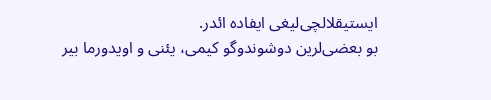ایستیقلالچی‌‌لیغی ایفاده ائدر.
بو بعضی‌‌لرین دوشوندوگو کیمی، یئنی و اویدورما بیر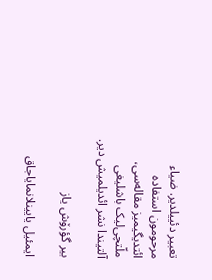تعبیر دئییلدیر. ضیاء مرحومون استفاده ائتدیگیمیز مقاله‌‌سی، ملّتچی‌‌لیک باشلیغی آلتیندا نشر ائدیلمیش دیر.

بیر گؤرۆش یاز

ایمئیل یایینلانمایاجاق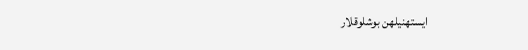ایستهنیلهن بوشلوقلار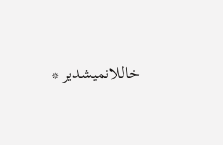خاللانمیشدیر *